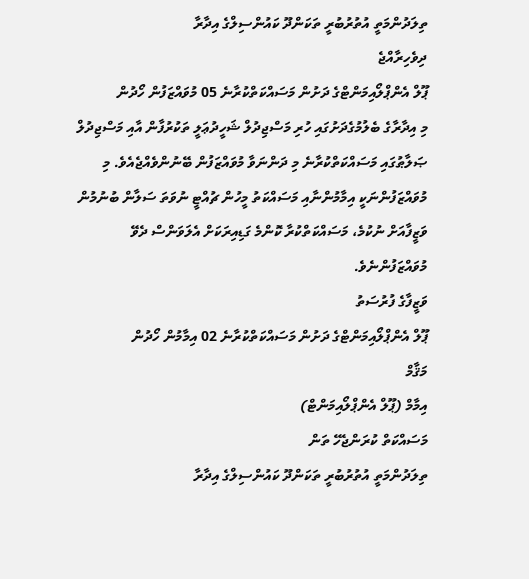ތިލަދުންމަތީ އުތުރުބުރީ ތަކަންދޫ ކައުންސިލްގެ އިދާރާ
ދިވެހިރާއްޖެ
ޕޫލް އެންޕްލޯއިމަންޓްގެ ދަށުން މަސައްކަތްކުރާނެ 05 މުވައްޒަފުން ހޯދުން
މި އިދާރާގެ ބެލުމުގެދަށުގައި ހުރި މަސްޖިދުލް ޝަހީދުޢަލީ ތަކުރުފާން އާއި މަސްޖިދުލް ޞަލާޠުގައި މަސައްކަތްކުރާނެ މި ދަންނަވާ މުވައްޒަފުން ބޭނުންވެއްޖެއެވެ. މި މުވައްޒަފުންނަކީ އިމާމުންނާއި މަސައްކަތު މީހުން ޗުއްޓީ ނުވަތަ ސަލާން ބުނުމުން ވަޒީފާއަށް ނުކުމެ، މަސައްކަތްކުރާ ކޮންމެ ގަޑިއިރަކަށް އެލަވަންސް ދެވޭ މުވައްޒަފުންނެވެ.
ވަޒީފާގެ ފުރުސަތު
ޕޫލް އެންޕްލޯއިމަންޓްގެ ދަށުން މަސައްކަތްކުރާނެ 02 އިމާމުން ހޯދުން
މަޤާމް
އިމާމް (ޕޫލް އެންޕްލޯއިމަންޓް)
މަސައްކަތް ކުރަންޖެހޭ ތަން
ތިލަދުންމަތީ އުތުރުބުރީ ތަކަންދޫ ކައުންސިލްގެ އިދާރާ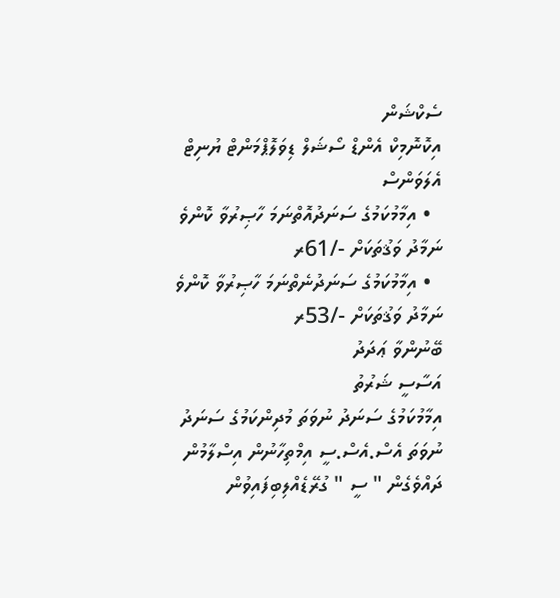ސެކްޝަން
އިކޮނޮމިކް އެންޑް ސޯޝަލް ޑިވަލޮޕްމަންޓް ޔުނިޓް
އެލަވަންސް
  • އިމާމުކަމުގެ ސަނަދުއޮތްނަމަ ހާޞިރުވާ ކޮންވެ ނަމާދު ވަޤުތަކަށް -/61ރ
  • އިމާމުކަމުގެ ސަނަދުނެތްނަމަ ހާޞިރުވާ ކޮންވެ ނަމާދު ވަޤުތަކަށް -/53ރ
ބޭނުންވާ ޢަދަދު
އަސާސީ ޝަރުތު
އިމާމުކަމުގެ ސަނަދު ނުވަތަ މުދިންކަމުގެ ސަނަދު ނުވަތަ އެސް.އެސް.ސީ އިމްތިހާނުން އިސްލާމުން ދައްވެގެން " ސީ " ގުރޭޑެއްލިބިފައިވުން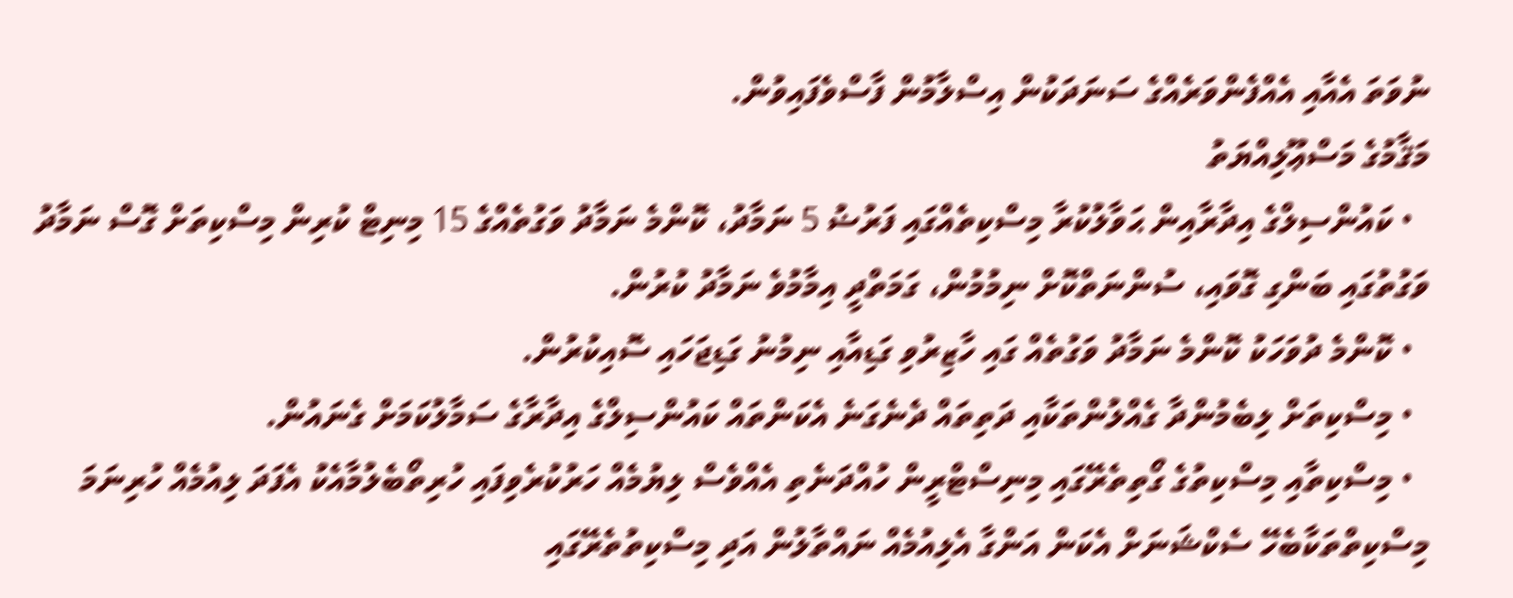ނުވަތަ އެއާއި އެއްފެންވަރެއްގެ ސަނަދަކުން އިސްލާމުން ފާސްވެފައިވުން.
މަޤާމުގެ މަސްޢޫލިއްޔަތު
  • ކައުންސިލްގެ އިދާރާއިން ޙަވާލުކުރާ މިސްކިތެއްގައި ފަރުޟު 5 ނަމާދު، ކޮންމެ ނަމާދު ވަގުތެއްގެ 15 މިނިޓް ކުރިން މިސްކިތަށް ގޮސް ނަމާދު ވަގުތުގައި ބަންގި ގޮވައި، ސުންނަތްކޮށް ނިމުމުން، ގަމަތްދީ އިމާމުވެ ނަމާދު ކުރުން.
  • ކޮންމެ ދުވަހަކު ކޮންމެ ނަމާދު ވަގުތެއް ގައި ހާޒިރުވި ގަޑިއާއި ނިމުނު ގަޑިޖަހައި ސޮއިކުރުން.
  • މިސްކިތަށް ލިބެމުންދާ ގެއްލުންތަކާއި ދަތިތައް ދެނެގަނެ އެކަންތައް ކައުންސިލްގެ އިދާރާގެ ސަމާލުކަމަށް ގެނައުން.
  • މިސްކިތާއި މިސްކިތުގެ ގޯތިތެރޭގައި މިނިސްޓްރީން ހުއްދަނެތި އެއްވެސް ލިޔުމެއް ހަރުކުރެވިފައި ހުރިތޯބެލުމާއެކު އެފަދަ ލިއުމެއް ހުރިނަމަ މިސްކިތްތަކާބެހޭ ސެކްޝަނަށް އެކަން އަންގާ އެލިއުމެއް ނައްތާލުން އަދި މިސްކިތުތެރޭގައި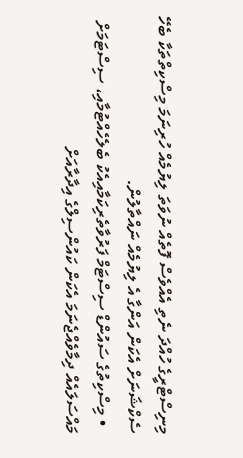މިނިސްޓްރީގެ ހުއްދަ ނެތި އެއްވެސް ފޮތެއް ނުވަތަ ލިޔުމެއް ހުރިނަމަ މިސްކިތްތަކާ ބެހޭ ސެކްޝަނަށް އެކަން އަންގާ އެ ލިޔުމެއް ނައްތާލުން.
  • މިސްކިތުގެ ސައުންޑް ސިސްޓަމް ފަރުވާތެރިކަމާއިއެކު ބެލެހެއްޓުމާއި، ސިސްޓަމަށް މައްސަލައެއް ދިމާވެއްޖެނަމަ އެކަން ކައުންސިލްގެ އިދާރާއަށް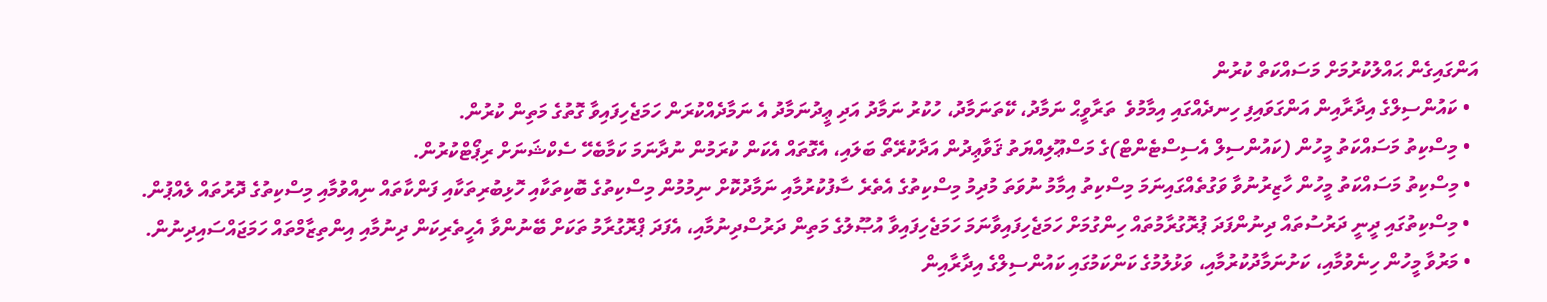އަންގައިގެން ޙައްލުކުރުމަށް މަސައްކަތް ކުރުން
  • ކައުންސިލްގެ އިދާރާއިން އަންގަވައިފި ހިނދެއްގައި އިމާމުވެ  ތަރާވީޙް ނަމާދު، ކޭތަނަމާދު، ހުކުރު ނަމާދު އަދި ޢީދުނަމާދު އެ ނަމާދެއްކުރަން ހަމަޖެހިފައިވާ ގޮތުގެ މަތިން ކުރުން.
  • މިސްކިތު މަސައްކަތު މީހުން (ކައުންސިލް އެސިސްޓެންޓް)ގެ މަސްޢޫލިއްޔަތު ޤަވާޢިދުން އަދާކުރޭތޯ ބަލައި، އެގޮތައް އެކަން ކުރަމުން ނުދާނަމަ ކަމާބެހޭ ސެކްޝަނަށް ރިޕޯޓްކުރުން.
  • މިސްކިތު މަސައްކަތު މީހުން ހާޒިރުނުވާ ވަގުތެއްގައިނަމަ މިސްކިތު އިމާމު ނުވަތަ މުދިމު މިސްކިތުގެ އެތެރެ ސާފުކުރުމާއި ނަމާދުކޮށް ނިމުމުން މިސްކިތުގެ ބޮކިތަކާއި ހޮޅިބުރިތަކާއި ފަންކާތައް ނިއްވުމާއި މިސްކިތުގެ ދޮރުތައް ލެއްޕުން.
  • މިސްކިތުގައި ދީނީ ދަރުސުތައް ދިނުންފަދަ ޕުރޮގުރާމުތައް ހިންގުމަށް ހަމަޖެހިފައިވާނަމަ ހަމަޖެހިފައިވާ އުޞޫލުގެ މަތިން ދަރުސްދިނުމާއި، އެފަދަ ޕްރޮގުރާމު ތަކަށް ބޭނުންވާ އެހީތެރިކަން ދިނުމާއި އިންތިޒާމްތައް ހަމަޖައްސައިދިނުން.
  • މަރުވާ މީހުން ހިނެވުމާއި، ކަށުނަމާދުކުރުމާއި، ވަޅުލުމުގެ ކަންކަމުގައި ކައުންސިލްގެ އިދާރާއިން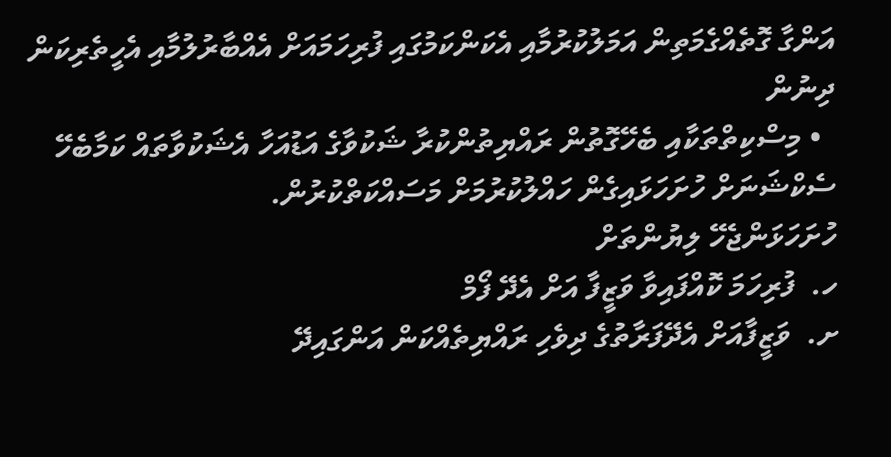އަންގާ ގޮތެއްގެމަތިން އަމަލުކުރުމާއި އެކަންކަމުގައި ފުރިހަމައަށް އެއްބާރުލުމާއި އެހީތެރިކަން ދިނުން
  • މިސްކިތްތަކާއި ބެހޭގޮތުން ރައްޔިތުންކުރާ ޝަކުވާގެ އަޑުއަހާ އެޝަކުވާތައް ކަމާބެހޭ ސެކްޝަނަށް ހުށަހަޅައިގެން ހައްލުކުރުމަށް މަސައްކަތްކުރުން.
ހުށަހަޅަންޖެހޭ ލިޔުންތަށް
ހ.  ފުރިހަމަ ކޮއްފައިވާ ވަޒީފާ އަށް އެދޭ ފޯމް
ށ.  ވަޒީފާއަށް އެދޭފަރާތުގެ ދިވެހި ރައްޔިތެއްކަން އަންގައިދޭ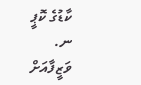ކާޑުގެ ކޮޕީ
ނ.  ވަޒީފާއަށް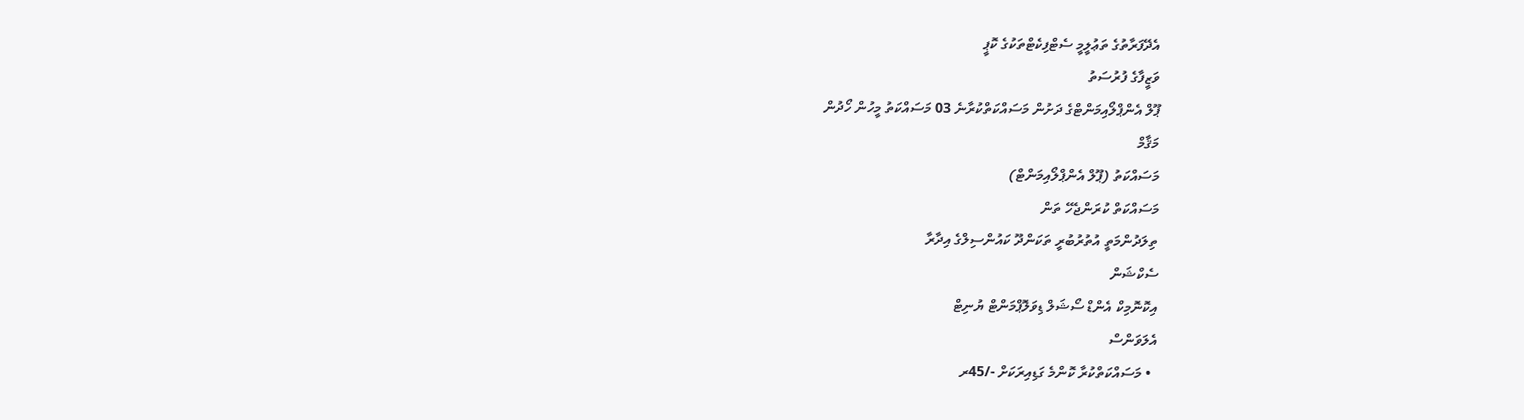އެދޭފަރާތުގެ ތަޢުލީމީ ސެޓްފިކެޓްތަކުގެ ކޮޕީ
ވަޒީފާގެ ފުރުސަތު
ޕޫލް އެންޕްލޯއިމަންޓްގެ ދަށުން މަސައްކަތްކުރާނެ 03 މަސައްކަތު މީހުން ހޯދުން
މަޤާމް
މަސައްކަތު (ޕޫލް އެންޕްލޯއިމަންޓް)
މަސައްކަތް ކުރަންޖެހޭ ތަން
ތިލަދުންމަތީ އުތުރުބުރީ ތަކަންދޫ ކައުންސިލްގެ އިދާރާ
ސެކްޝަން
އިކޮނޮމިކް އެންޑް ސޯޝަލް ޑިވަލޮޕްމަންޓް ޔުނިޓް
އެލަވަންސް
  • މަސައްކަތްކުރާ ކޮންމެ ގަޑިއިރަކަށް -/45ރ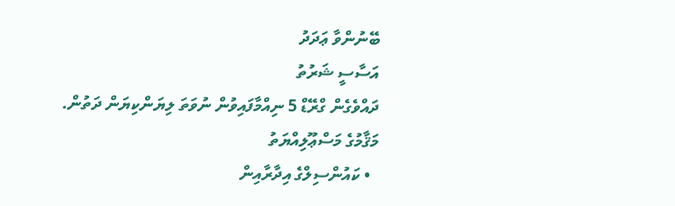ބޭނުންވާ ޢަދަދު
އަސާސީ ޝަރުތު
ދައްވެގެން ގްރޭޑް 5 ނިއްމާފައިވުން ނުވަތަ ލިޔަންކިޔަން ދަތުން.
މަޤާމުގެ މަސްޢޫލިއްޔަތު
  • ކައުންސިލްގެ އިދާރާއިން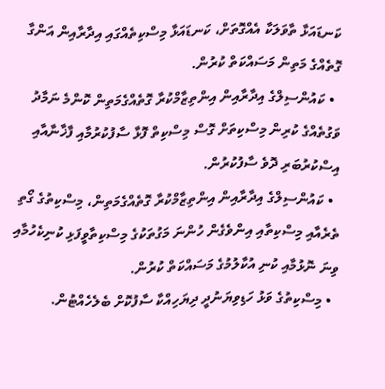ކަނޑައަޅާ ތާވަލަކާ އެއްގޮތަށް، ކަނޑައަޅާ މިސްކިތެއްގައި އިދާރާއިން އަންގާ ގޮތެއްގެ މަތިން މަސައްކަތް ކުރުން.
  • ކައުންސިލްގެ އިދާރާއިން އިންތިޒާމްކުރާ ގޮތެއްގެމަތިން ކޮންމެ ނަމާދު ވަގުތެއްގެ ކުރިން މިސްކިތަށް ގޮސް މިސްކިތް ފޮޅާ ސާފުކުރުމާއި ފާޚާނާއާއި އިސްކުރުބަރި ދޮވެ ސާފުކުރުން.
  • ކައުންސިލްގެ އިދާރާއިން އިންތިޒާމްކުރާ ގޮތެއްގެމަތިން، މިސްކިތުގެ ގޯތި ތެރެއާއި މިސްކިތާއި އިންވެގެން ހުންނަ މަގުތަކުގެ މިސްކިތާވީފަޅި ކުނިކެހުމާއި ވިނަ ނޮޅުމާއި ކުނި އުކާލުމުގެ މަސައްކަތް ކުރުން.
  • މިސްކިތުގެ ވަޅު ހަޑިވިޔަނުދީ ދިޔަހިއްކާ ސާފުކޮށް ބެލެހެއްޓުން.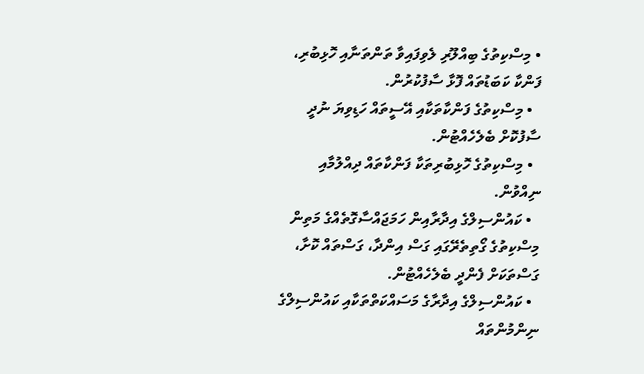• މިސްކިތުގެ ބިއްލޫރި ލެވިފައިވާ ތަންތަނާއި ހޮޅިބުރި، ފަންކާ ކަބަޑުތައް ފޮޅާ ސާފުކުރުން.
  • މިސްކިތުގެ ފަންކާތަކާއި އޭސީތައް ހަޑިވިޔަ ނުދީ ސާފުކޮށް ބެލެހެއްޓުން.
  • މިސްކިތުގެ ހޮޅިބުރިތަކާ ފަންކާތައް ދިއްލުމާއި ނިއްވުން.
  • ކައުންސިލްގެ އިދާރާއިން ހަމަޖައްސާގޮތެއްގެ މަތިން މިސްކިތުގެ ގޯތިތެރޭގައި ގަސް އިންދާ، ގަސްތައް ކޮށާ، ގަސްތަކަށް ފެންދީ ބެލެހެއްޓުން.
  • ކައުންސިލްގެ އިދާރާގެ މަސައްކަތްތަކާއި ކައުންސިލްގެ ނިންމުންތައް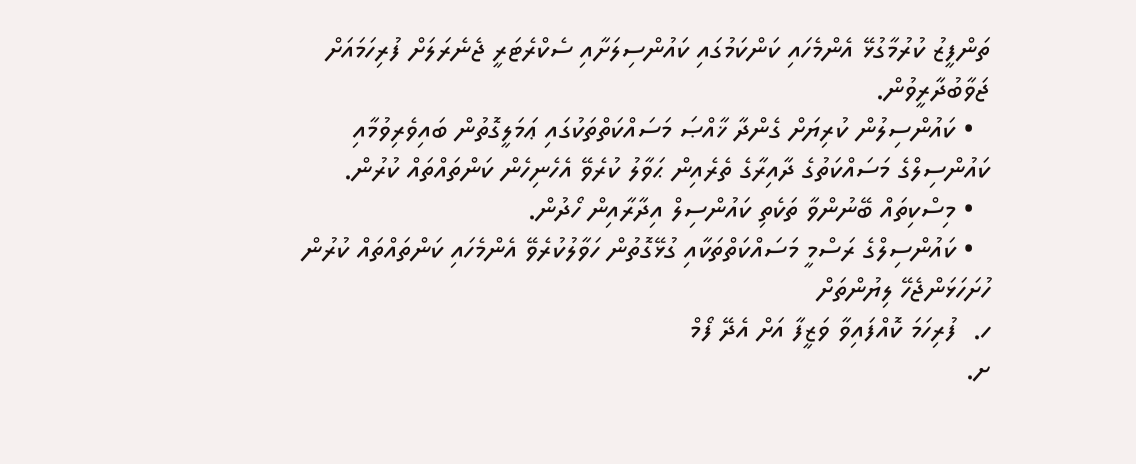ތަންފީޒު ކުރުމާގުޅޭ އެންމެހައި ކަންކަމުގައި ކައުންސިލަށާއި ސެކްރެޓަރީ ޖެނެރަލަށް ފުރިހަމައަށް ޖަވާބުދާރީވުން.
  • ކައުންސިލުން ކުރިޔަށް ގެންދާ ޚާއްޞަ މަސައްކަތްތަކުގައި ޢަމަލީގޮތުން ބައިވެރިވުމާއި ކައުންސިލްގެ މަސައްކަތުގެ ދާއިރާގެ ތެރެއިން ޙަވާލު ކުރެވޭ އެހެނިހެން ކަންތައްތައް ކުރުން.
  • މިސްކިތައް ބޭނުންވާ ތަކެތި ކައުންސިލް އިދާރާއިން ހޯދުން.
  • ކައުންސިލްގެ ރަސްމީ މަސައްކަތްތަކާއި ގުޅޭގޮތުން ހަވާލުކުރެވޭ އެންމެހައި ކަންތައްތައް ކުރުން
ހުށަހަޅަންޖެހޭ ލިޔުންތަށް
ހ.  ފުރިހަމަ ކޮއްފައިވާ ވަޒީފާ އަށް އެދޭ ފޯމް
ށ.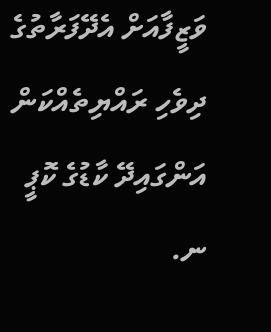ވަޒީފާއަށް އެދޭފަރާތުގެ ދިވެހި ރައްޔިތެއްކަން އަންގައިދޭ ކާޑުގެ ކޮޕީ
ނ.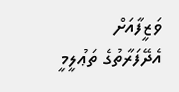ވަޒީފާއަށް އެދޭފަރާތުގެ ތަޢުލީމީ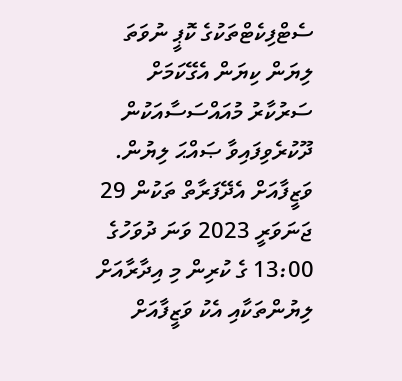ސެޓްފިކެޓްތަކުގެ ކޮޕީ ނުވަތަ ލިޔަން ކިޔަން އެގޭކަމަށް ސަރުކާރު މުއައްސަސާއަކުން ދޫކުރެވިފައިވާ ޞައްޙަ ލިޔުން.
ވަޒީފާއަށް އެދޭފަރާތް ތަކުން 29 ޖަނަވަރީ 2023 ވަނަ ދުވަހުގެ 13:00 ގެ ކުރިން މި އިދާރާއަށް ލިޔުންތަކާއި އެކު ވަޒީފާއަށް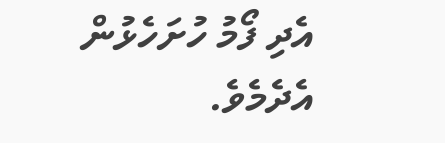އެދި ފޯމު ހުށަހެޅުން އެދެމެވެ.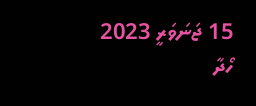15 ޖަނަވަރީ 2023
ހޯދާ